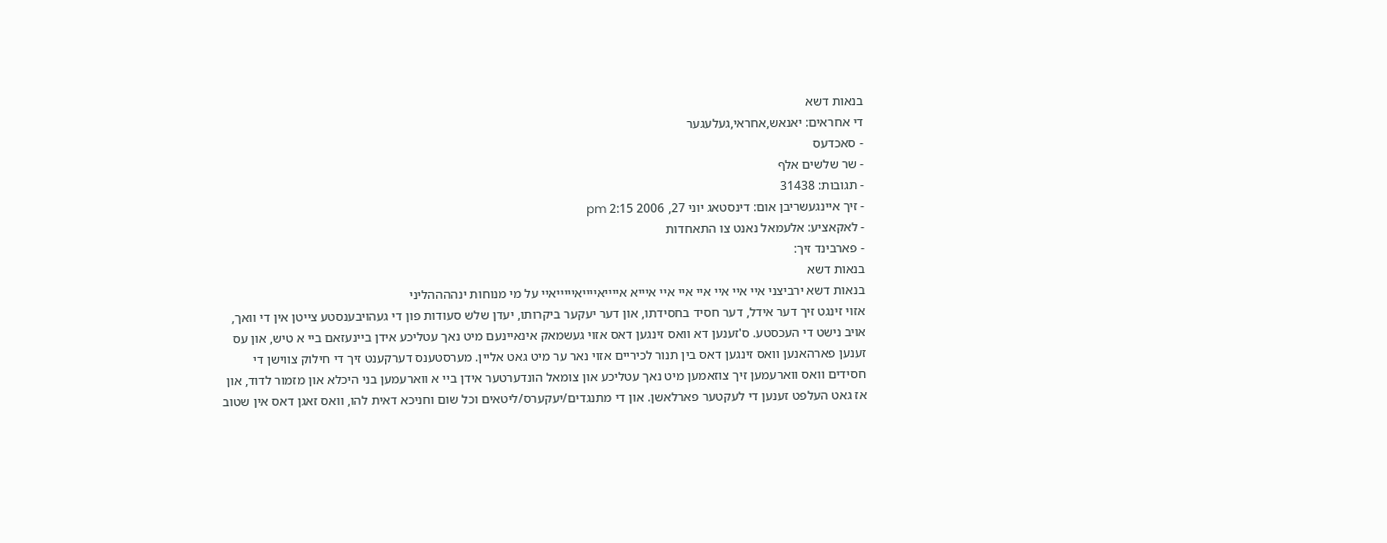בנאות דשא
די אחראים: יאנאש,אחראי,געלעגער
- סאכדעס
- שר שלשים אלף
- תגובות: 31438
- זיך איינגעשריבן אום: דינסטאג יוני 27, 2006 2:15 pm
- לאקאציע: אלעמאל נאנט צו התאחדות
- פארבינד זיך:
בנאות דשא
בנאות דשא ירביצני איי איי איי איי איי איי איייא אייייאייייאיייייאיי על מי מנוחות ינההההליני
אזוי זינגט זיך דער אידל, דער חסיד בחסידתו, און דער יעקער ביקרותו, יעדן שלש סעודות פון די געהויבענסטע צייטן אין די וואך, אויב נישט די העכסטע. ס'זענען דא וואס זינגען דאס אזוי געשמאק אינאיינעם מיט נאך עטליכע אידן ביינעזאם ביי א טיש, און עס זענען פארהאנען וואס זינגען דאס בין תנור לכיריים אזוי נאר ער מיט גאט אליין. מערסטענס דערקענט זיך די חילוק צווישן די חסידים וואס ווארעמען זיך צוזאמען מיט נאך עטליכע און צומאל הונדערטער אידן ביי א ווארעמען בני היכלא און מזמור לדוד, און אז גאט העלפט זענען די לעקטער פארלאשן. און די מתנגדים/יעקערס/ליטאים וכל שום וחניכא דאית להו, וואס זאגן דאס אין שטוב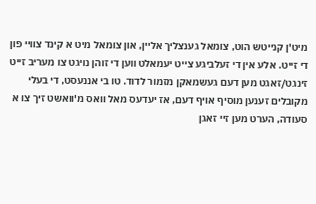מיט'ן קנייטש הוט, צומאל גענצליך אליין, און צומאל מיט א קינד צוויי פון די זייט. אלע אין די זעלביגע צייט יעמאלט ווען די זוהן נויגט צו מעריב זייט זינגט/זאגט מען דעם געשמאקן מזמור לדוד. טו בי אננעסט, די בעלי מקובלים זענען מוסיף אויף דעם, אז יעדעס מאל וואס מ'וואשט זיך צו א סעודה, הערט מען זיי זאגן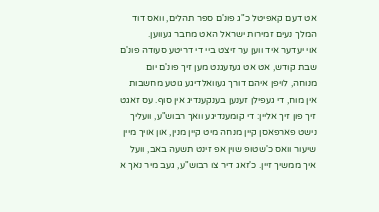אט דעם קאפיטל כ"ג פונ'ם ספר תהלים, וואס דוד המלך נעים זמירות ישראל האט מחבר געווען.
אוי יעדער איד ווען ער זיצט ביי די דריטע סעודה פונ'ם שבת קודש, אט אט געזעגנט מען זיך פונ'ם יום מנוחה, לויפן איהם דורך געוואלדיגע גוטע מחשבות אין מוח, די געפילן זענען בענקענדיג אין סוף. עס זאגט זיך פון זיך אליין: די קומענדיגע וואך רבוש"ע, וועליך נישט פארפאסן קיין מנחה מיט קיין מנין, און אויך מיין שיעור וואס כ'שטופ שוין אפ זינט תשעה באב, וועל איך ממשיך זיין. כ'זאג דיר צו רבוש"ע, געב מיר נאך א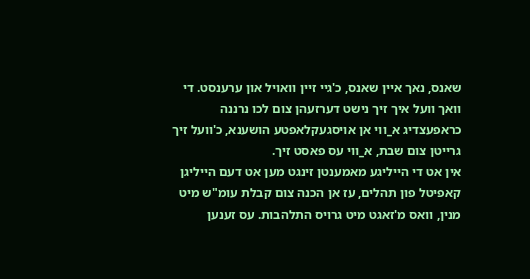שאנס, נאך איין שאנס, כ'גיי זיין וואויל און ערענסט. די וואך וועל איך זיך נישט דערזעהן צום לכו נרננה כראפעצדיג א_ווי אן אויסגעקלאפטע הושענא, כ'וועל זיך גרייטן צום שבת, א_ווי עס פאסט זיך.
אין אט די הייליגע מאמענטן זינגט מען אט דעם הייליגן קאפיטל פון תהלים, עז אן הכנה צום קבלת עומ"ש מיט מנין, וואס מ'זאגט מיט גרויס התלהבות. עס זענען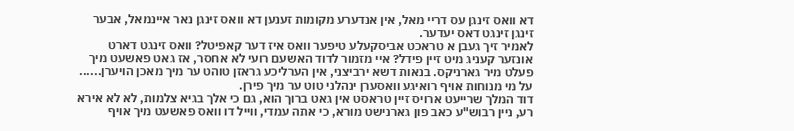דא וואס זינגן עס דריי מאל, אין אנדערע מקומות זענען דא וואס זינגן נאר איינמאל, אבער זינגן זינגט דאס יעדער.
לאמיר זיך געבן א טראכט אביסקעלע טיפער וואס איז דער קאפיטל? וואס זינגט דארט אונזער קעניג מיט זיין פידל? איי מזמור לדוד האשעם רועי לא אחסר, אז גאט פאשעט מיך פעלט מיר גארניקס. בנאות דשא ירביצני, אין הערליכע גראזן טוהט ער מיך מאכן הויערן...... על מי מנוחות אויף רואיגע וואסערן ינהלני טוט ער מיך פירן.
דוד המלך שרייעט ארויס זיין טראסט אין גאט ברוך הוא, גם כי אלך בגיא צלמות, לא לא אירא רע, ניין רבוש"ע כאב פון גארנישט מורא, כי אתה עמדי, ווייל דו וואס פאשעט מיך אויף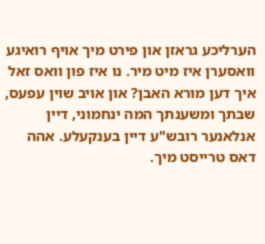הערליכע גראזן און פירט מיך אויף רואיגע וואסערן איז מיט מיר. נו איז פון וואס זאל איך דען מורא האבן? און אויב שוין עפעס, שבתך ומשענתך המה ינחמוני, דיין אנלאנער רובש"ע דיין בענקעלע. אהה דאס טרייסט מיך.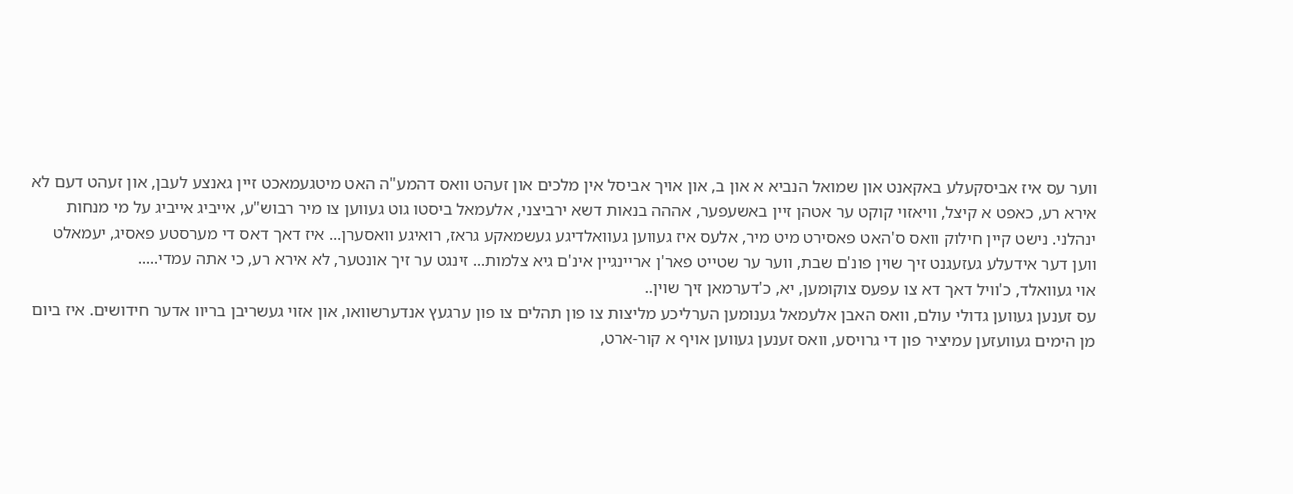ווער עס איז אביסקעלע באקאנט און שמואל הנביא א און ב, און אויך אביסל אין מלכים און זעהט וואס דהמע"ה האט מיטגעמאכט זיין גאנצע לעבן, און זעהט דעם לא אירא רע, כאפט א קיצל, וויאזוי קוקט ער אטהן זיין באשעפער, אההה בנאות דשא ירביצני, אלעמאל ביסטו גוט געווען צו מיר רבוש"ע, אייביג אייביג על מי מנחות ינהלני. נישט קיין חילוק וואס ס'האט פאסירט מיט מיר, אלעס איז געווען געוואלדיגע געשמאקע גראז, רואיגע וואסערן... איז דאך דאס די מערסטע פאסיג, יעמאלט ווען דער אידעלע געזעגנט זיך שוין פונ'ם שבת, ווער ער שטייט פאר'ן אריינגיין אינ'ם גיא צלמות... זינגט ער זיך אונטער, לא אירא רע, כי אתה עמדי.....
אוי געוואלד, כ'וויל דאך דא צו עפעס צוקומען, יא, כ'דערמאן זיך שוין..
עס זענען געווען גדולי עולם, וואס האבן אלעמאל גענומען הערליכע מליצות צו פון תהלים צו פון ערגעץ אנדערשוואו, און אזוי געשריבן בריוו אדער חידושים. איז ביום מן הימים געוועזען עמיציר פון די גרויסע, וואס זענען געווען אויף א קור-ארט,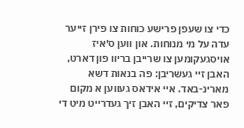כדי צו שעפן פרישע כוחות צו פירן זייער עדה על מי מנוחות. און ווען ס'איז אויסגעקומען צו שרייבן בריוו פון דארט, האבן זיי געשריבן: פה בנאות דשא מארינ-באד. איי אידאס געווען א מקום פאר צדיקים, זיי האבן זיך געדרייט מיט די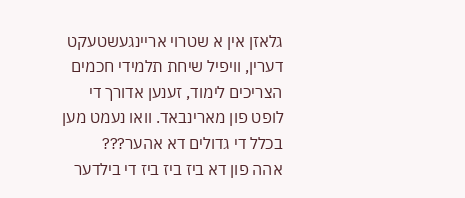גלאזן אין א שטרוי אריינגעשטעקט דערין, וויפיל שיחת תלמידי חכמים הצריכים לימוד, זענען אדורך די לופט פון מארינבאד. וואו נעמט מען בכלל די גדולים דא אהער???
אהה פון דא ביז ביז ביז די בילדער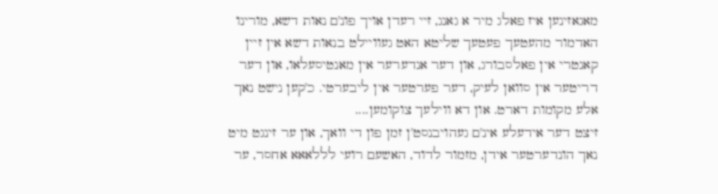מאגאזינען איז פאלג מיר א גאנג, זיי רעדן אויך פונ'ם נאות דשא, מורינו האדמור מהעטעך פעטעך שליטא האט געוויילט בנאות דשא אין זיין קאנטרי אין פאלסבורג, און דער אנדערער אין מאנטיסעלאו, און דער דריטער אין סוואן לעיק, דער פערטער אין ליבערטי. כ'קען נישט נאך אלע מקומות דארט. און דא ווילעך צוקומען....
זיצט דער אידעלע אינ'ם געהויבנסט'ן זמן פון די וואך, און ער זינגט מיט נאך הונדערטער אידן, מזמור לדוד, האשעם רועי לללאאא אחסר, ער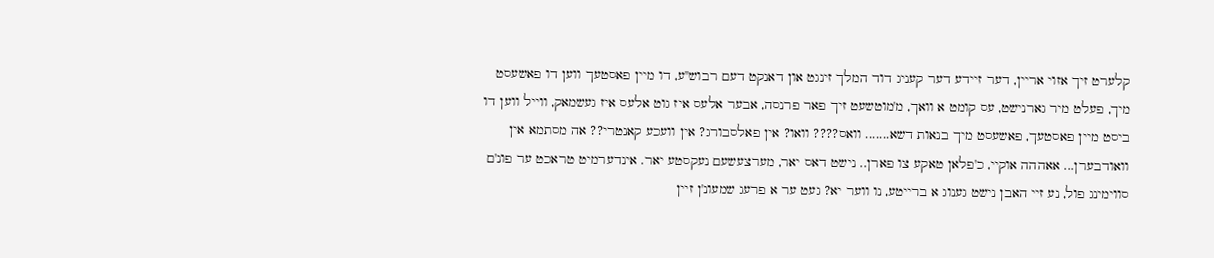קלערט זיך אזוי אריין, דער זיידע דער קעניג דוד המלך זינגט און דאנקט דעם רבוש"ע, דו מיין פאסטעך ווען דו פאשעסט מיך, פעלט מיר גארנישט, עס קומט א וואך, מ'מוטשעט זיך פאר פרנסה, אבער אלעס איז גוט אלעס איז געשמאק, ווייל ווען דו ביסט מיין פאסטעך, פאשעסט מיך בנאות דשא....... וואס???? וואו? אין פאלסבורג? אין וועכע קאנטרי?? אה מסתמא אין וואודבערן... אאההה אוקיי, כ'פלאן טאקע צו פארן.. נישט דאס יאר, מערצעשעם נעקסטע יאר. אינדערמיט טראכט ער פונ'ם סווימינג פול, נע זיי האבן נישט גענוג א ברייטע, נו ווער יא? געט ער א פרעג שמעונ'ן זיין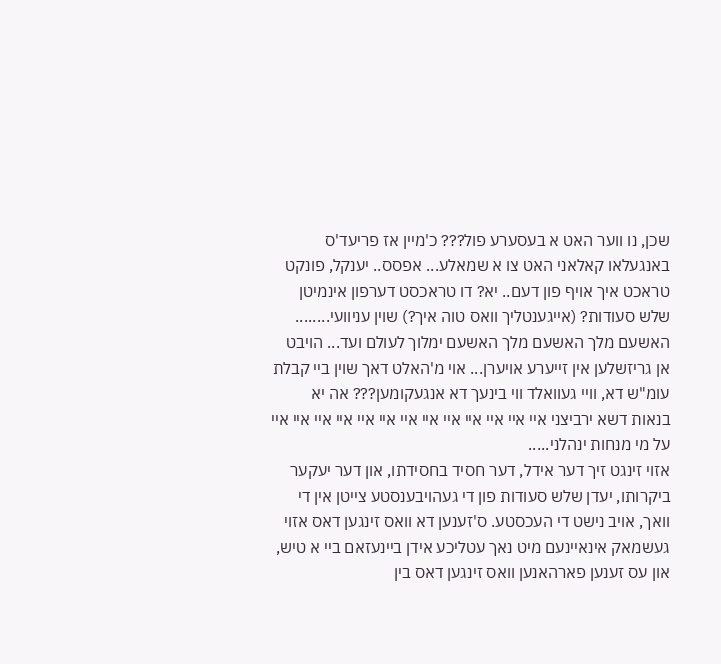שכן, נו ווער האט א בעסערע פול??? כ'מיין אז פריעד'ס באנגעלאו קאלאני האט צו א שמאלע... אפסס.. יענקל, פונקט טראכט איך אויף פון דעם.. יא? דו טראכסט דערפון אינמיטן שלש סעודות? (אייגענטליך וואס טוה איך?) שוין עניוועי........ האשעם מלך האשעם מלך האשעם ימלוך לעולם ועד... הויבט אן גריזשלען אין זייערע אויערן... אוי מ'האלט דאך שוין ביי קבלת עומ"ש דא, וויי געוואלד ווי בינעך דא אנגעקומען??? אה יא בנאות דשא ירביצני איי איי איי איי איי איי איי איי איי איי איי איי איי על מי מנחות ינהלני.....
אזוי זינגט זיך דער אידל, דער חסיד בחסידתו, און דער יעקער ביקרותו, יעדן שלש סעודות פון די געהויבענסטע צייטן אין די וואך, אויב נישט די העכסטע. ס'זענען דא וואס זינגען דאס אזוי געשמאק אינאיינעם מיט נאך עטליכע אידן ביינעזאם ביי א טיש, און עס זענען פארהאנען וואס זינגען דאס בין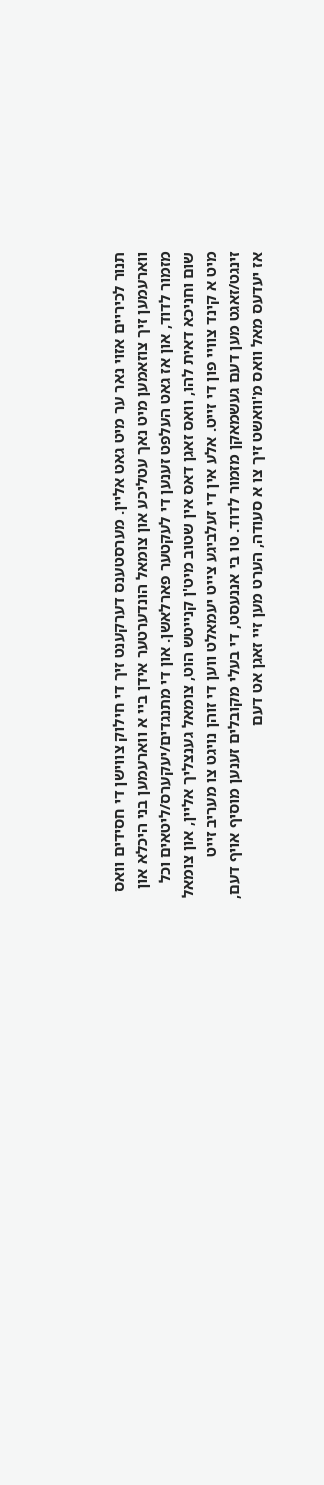תנור לכיריים אזוי נאר ער מיט גאט אליין. מערסטענס דערקענט זיך די חילוק צווישן די חסידים וואס ווארעמען זיך צוזאמען מיט נאך עטליכע און צומאל הונדערטער אידן ביי א ווארעמען בני היכלא און מזמור לדוד, און אז גאט העלפט זענען די לעקטער פארלאשן. און די מתנגדים/יעקערס/ליטאים וכל שום וחניכא דאית להו, וואס זאגן דאס אין שטוב מיט'ן קנייטש הוט, צומאל גענצליך אליין, און צומאל מיט א קינד צוויי פון די זייט. אלע אין די זעלביגע צייט יעמאלט ווען די זוהן נויגט צו מעריב זייט זינגט/זאגט מען דעם געשמאקן מזמור לדוד. טו בי אננעסט, די בעלי מקובלים זענען מוסיף אויף דעם, אז יעדעס מאל וואס מ'וואשט זיך צו א סעודה, הערט מען זיי זאגן אט דעם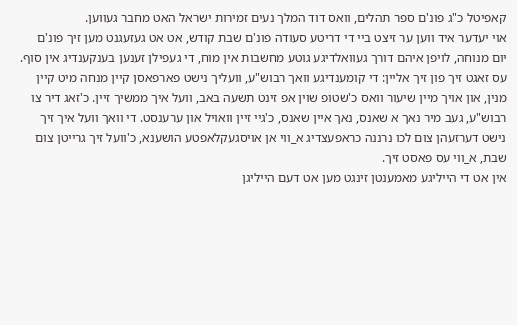קאפיטל כ"ג פונ'ם ספר תהלים, וואס דוד המלך נעים זמירות ישראל האט מחבר געווען.
אוי יעדער איד ווען ער זיצט ביי די דריטע סעודה פונ'ם שבת קודש, אט אט געזעגנט מען זיך פונ'ם יום מנוחה, לויפן איהם דורך געוואלדיגע גוטע מחשבות אין מוח, די געפילן זענען בענקענדיג אין סוף. עס זאגט זיך פון זיך אליין: די קומענדיגע וואך רבוש"ע, וועליך נישט פארפאסן קיין מנחה מיט קיין מנין, און אויך מיין שיעור וואס כ'שטופ שוין אפ זינט תשעה באב, וועל איך ממשיך זיין. כ'זאג דיר צו רבוש"ע, געב מיר נאך א שאנס, נאך איין שאנס, כ'גיי זיין וואויל און ערענסט. די וואך וועל איך זיך נישט דערזעהן צום לכו נרננה כראפעצדיג א_ווי אן אויסגעקלאפטע הושענא, כ'וועל זיך גרייטן צום שבת, א_ווי עס פאסט זיך.
אין אט די הייליגע מאמענטן זינגט מען אט דעם הייליגן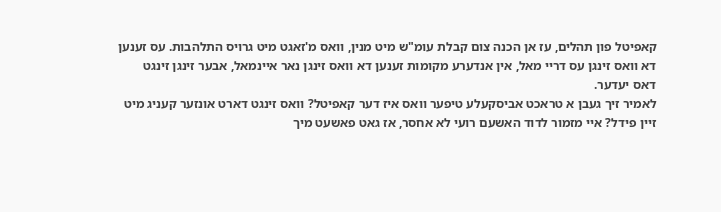קאפיטל פון תהלים, עז אן הכנה צום קבלת עומ"ש מיט מנין, וואס מ'זאגט מיט גרויס התלהבות. עס זענען דא וואס זינגן עס דריי מאל, אין אנדערע מקומות זענען דא וואס זינגן נאר איינמאל, אבער זינגן זינגט דאס יעדער.
לאמיר זיך געבן א טראכט אביסקעלע טיפער וואס איז דער קאפיטל? וואס זינגט דארט אונזער קעניג מיט זיין פידל? איי מזמור לדוד האשעם רועי לא אחסר, אז גאט פאשעט מיך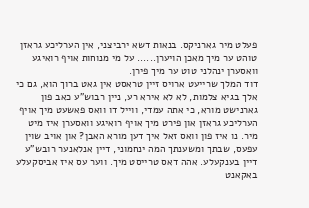פעלט מיר גארניקס. בנאות דשא ירביצני, אין הערליכע גראזן טוהט ער מיך מאכן הויערן...... על מי מנוחות אויף רואיגע וואסערן ינהלני טוט ער מיך פירן.
דוד המלך שרייעט ארויס זיין טראסט אין גאט ברוך הוא, גם כי אלך בגיא צלמות, לא לא אירא רע, ניין רבוש"ע כאב פון גארנישט מורא, כי אתה עמדי, ווייל דו וואס פאשעט מיך אויף הערליכע גראזן און פירט מיך אויף רואיגע וואסערן איז מיט מיר. נו איז פון וואס זאל איך דען מורא האבן? און אויב שוין עפעס, שבתך ומשענתך המה ינחמוני, דיין אנלאנער רובש"ע דיין בענקעלע. אהה דאס טרייסט מיך. ווער עס איז אביסקעלע באקאנט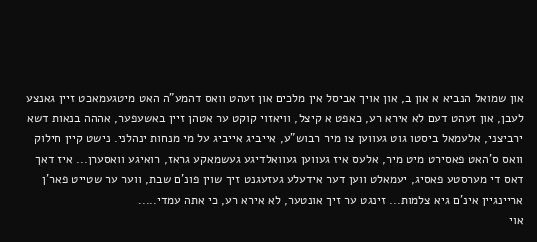און שמואל הנביא א און ב, און אויך אביסל אין מלכים און זעהט וואס דהמע"ה האט מיטגעמאכט זיין גאנצע לעבן, און זעהט דעם לא אירא רע, כאפט א קיצל, וויאזוי קוקט ער אטהן זיין באשעפער, אההה בנאות דשא ירביצני, אלעמאל ביסטו גוט געווען צו מיר רבוש"ע, אייביג אייביג על מי מנחות ינהלני. נישט קיין חילוק וואס ס'האט פאסירט מיט מיר, אלעס איז געווען געוואלדיגע געשמאקע גראז, רואיגע וואסערן... איז דאך דאס די מערסטע פאסיג, יעמאלט ווען דער אידעלע געזעגנט זיך שוין פונ'ם שבת, ווער ער שטייט פאר'ן אריינגיין אינ'ם גיא צלמות... זינגט ער זיך אונטער, לא אירא רע, כי אתה עמדי.....
אוי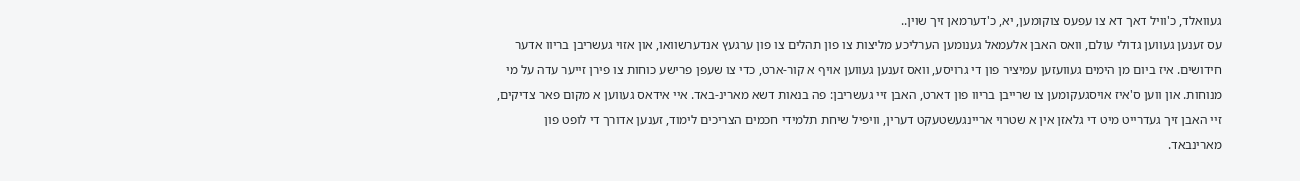געוואלד, כ'וויל דאך דא צו עפעס צוקומען, יא, כ'דערמאן זיך שוין..
עס זענען געווען גדולי עולם, וואס האבן אלעמאל גענומען הערליכע מליצות צו פון תהלים צו פון ערגעץ אנדערשוואו, און אזוי געשריבן בריוו אדער חידושים. איז ביום מן הימים געוועזען עמיציר פון די גרויסע, וואס זענען געווען אויף א קור-ארט, כדי צו שעפן פרישע כוחות צו פירן זייער עדה על מי מנוחות. און ווען ס'איז אויסגעקומען צו שרייבן בריוו פון דארט, האבן זיי געשריבן: פה בנאות דשא מארינ-באד. איי אידאס געווען א מקום פאר צדיקים, זיי האבן זיך געדרייט מיט די גלאזן אין א שטרוי אריינגעשטעקט דערין, וויפיל שיחת תלמידי חכמים הצריכים לימוד, זענען אדורך די לופט פון מארינבאד.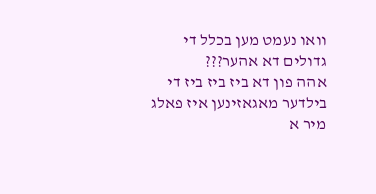וואו נעמט מען בכלל די גדולים דא אהער???
אהה פון דא ביז ביז ביז די בילדער מאגאזינען איז פאלג מיר א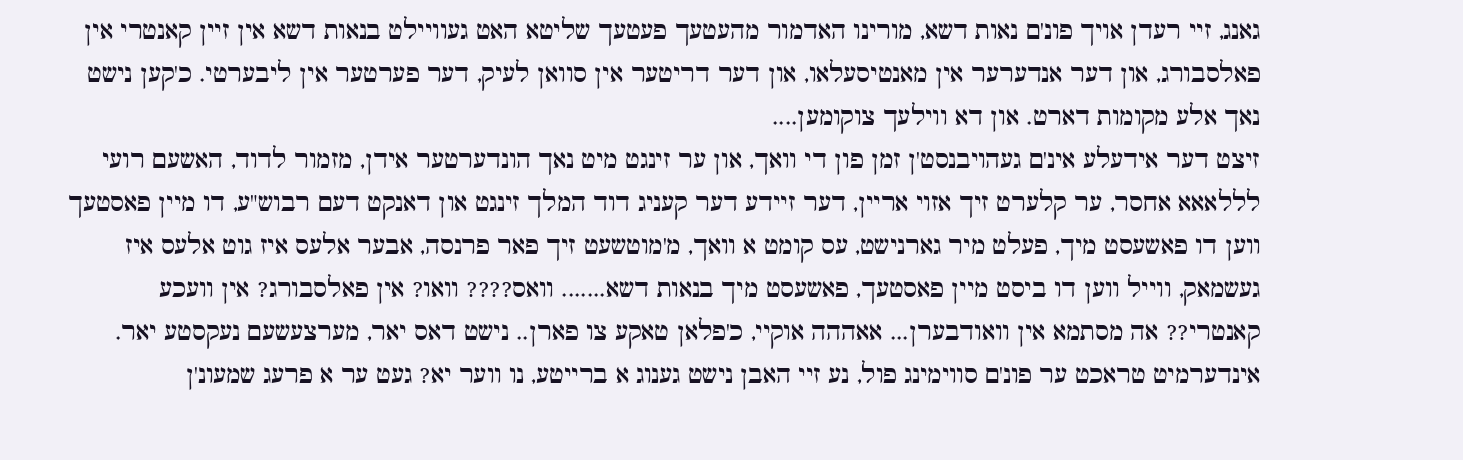גאנג, זיי רעדן אויך פונ'ם נאות דשא, מורינו האדמור מהעטעך פעטעך שליטא האט געוויילט בנאות דשא אין זיין קאנטרי אין פאלסבורג, און דער אנדערער אין מאנטיסעלאו, און דער דריטער אין סוואן לעיק, דער פערטער אין ליבערטי. כ'קען נישט נאך אלע מקומות דארט. און דא ווילעך צוקומען....
זיצט דער אידעלע אינ'ם געהויבנסט'ן זמן פון די וואך, און ער זינגט מיט נאך הונדערטער אידן, מזמור לדוד, האשעם רועי לללאאא אחסר, ער קלערט זיך אזוי אריין, דער זיידע דער קעניג דוד המלך זינגט און דאנקט דעם רבוש"ע, דו מיין פאסטעך ווען דו פאשעסט מיך, פעלט מיר גארנישט, עס קומט א וואך, מ'מוטשעט זיך פאר פרנסה, אבער אלעס איז גוט אלעס איז געשמאק, ווייל ווען דו ביסט מיין פאסטעך, פאשעסט מיך בנאות דשא....... וואס???? וואו? אין פאלסבורג? אין וועכע קאנטרי?? אה מסתמא אין וואודבערן... אאההה אוקיי, כ'פלאן טאקע צו פארן.. נישט דאס יאר, מערצעשעם נעקסטע יאר. אינדערמיט טראכט ער פונ'ם סווימינג פול, נע זיי האבן נישט גענוג א ברייטע, נו ווער יא? געט ער א פרעג שמעונ'ן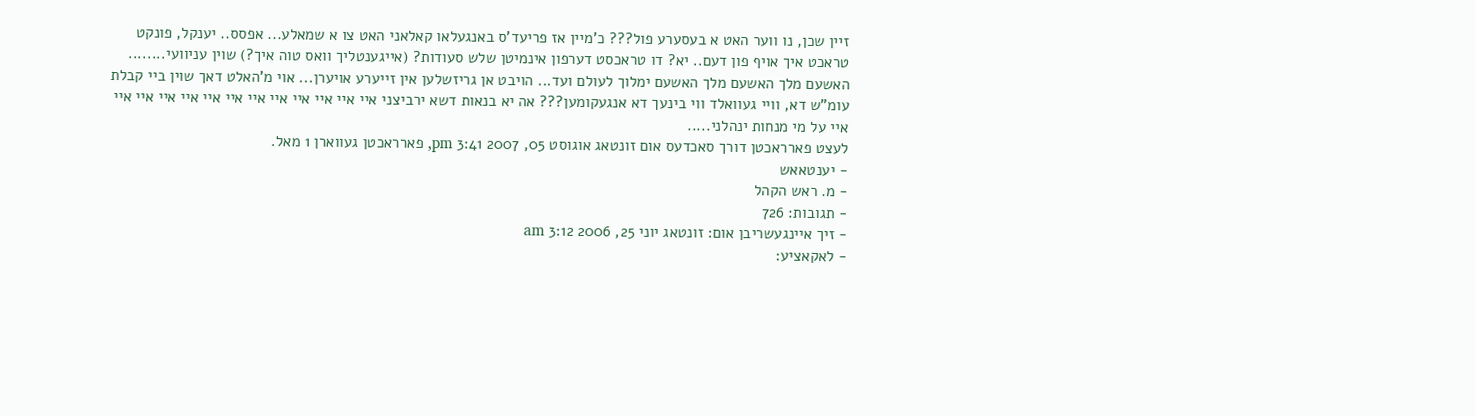זיין שכן, נו ווער האט א בעסערע פול??? כ'מיין אז פריעד'ס באנגעלאו קאלאני האט צו א שמאלע... אפסס.. יענקל, פונקט טראכט איך אויף פון דעם.. יא? דו טראכסט דערפון אינמיטן שלש סעודות? (אייגענטליך וואס טוה איך?) שוין עניוועי........ האשעם מלך האשעם מלך האשעם ימלוך לעולם ועד... הויבט אן גריזשלען אין זייערע אויערן... אוי מ'האלט דאך שוין ביי קבלת עומ"ש דא, וויי געוואלד ווי בינעך דא אנגעקומען??? אה יא בנאות דשא ירביצני איי איי איי איי איי איי איי איי איי איי איי איי איי על מי מנחות ינהלני.....
לעצט פארראכטן דורך סאכדעס אום זונטאג אוגוסט 05, 2007 3:41 pm, פארראכטן געווארן 1 מאל.
- יענטאאש
- מ. ראש הקהל
- תגובות: 726
- זיך איינגעשריבן אום: זונטאג יוני 25, 2006 3:12 am
- לאקאציע: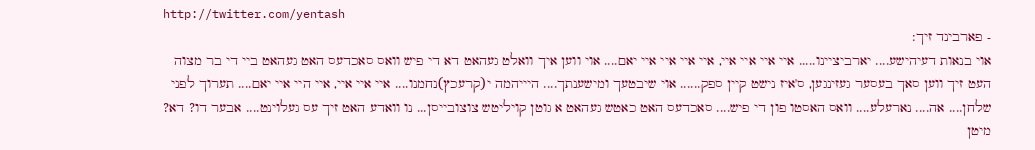http://twitter.com/yentash
- פארבינד זיך:
אוי בנאות דעיהישע.... יארביציינו..... איי איי איי איי, איי איי איי איי יאם.... אוי ווען איך וואלט געהאט דא די פיש וואס סאכדעס האט געהאט ביי די בר מצוה העט זיך ווען סאך בעסער געזינגען, ס'איז נישט קיין ספק...... אוי שיבטעך ומישענתך.... היייהמה י(קרעכץ)נחמנו.... איי איי איי, איי היי איי יאם.... תערוך לפני שלחן.... אה.... נארעלע.... וואס האסטו פון די פיש.... סאכדעס האט כאטש געהאט א גוטן קויליטש צוצובייסן... נו וואדע האט זיך עס געלוינט.... אבער דו? דא? מיטן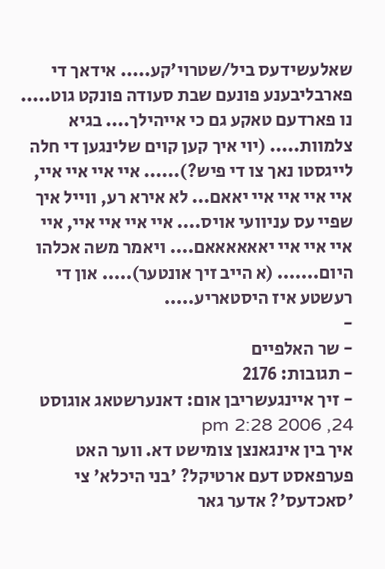שאלעשידעס ביל/שטרוי'קע..... אידאך די פארבליבענע פונעם שבת סעודה פונקט גוט..... נו פארדעם טאקע גם כי אייהילך.... בגיא צלמוות..... (יוי איך קען קוים שלינגען די חלה לייגסטו נאך צו די פיש?)...... איי איי איי איי, איי איי איי איי יאאם... לא אירא רע, ווייל איך שפיי עס עניוועי אויס.... איי איי איי איי, איי איי איי איי יאאאאאאם.... ויאמר משה אכלהו היום....... (א הייב זיך אונטער)..... און די רעשטע איז היסטאריע.....
-
- שר האלפיים
- תגובות: 2176
- זיך איינגעשריבן אום: דאנערשטאג אוגוסט 24, 2006 2:28 pm
איך בין אינגאנצן צומישט דא. ווער האט פערפאסט דעם ארטיקל? 'בני היכלא' צי 'סאכדעס'? אדער גאר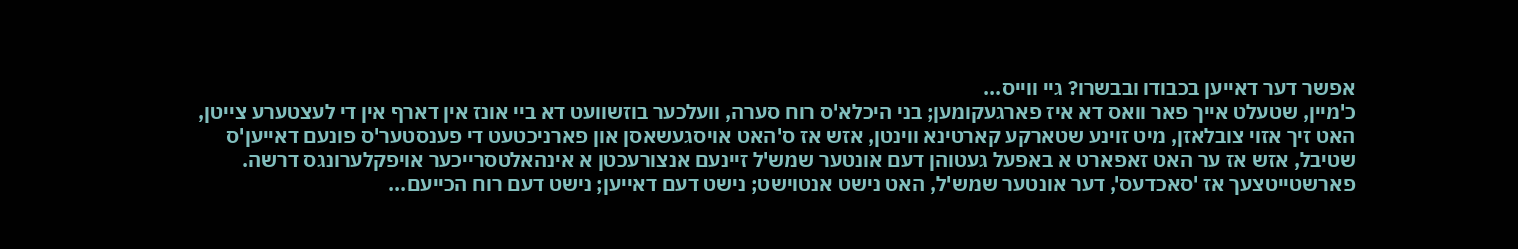אפשר דער דאייען בכבודו ובבשרו? גיי ווייס...
כ'מיין, שטעלט אייך פאר וואס דא איז פארגעקומען; בני היכלא'ס רוח סערה, וועלכער בוזשוועט דא ביי אונז אין דארף אין די לעצטערע צייטן, האט זיך אזוי צובלאזן, מיט זוינע שטארקע קארטינא ווינטן, אזש אז ס'האט אויסגעשאסן און פארניכטעט די פענסטער'ס פונעם דאייען'ס שטיבל, אזש אז ער האט זאפארט א באפעל געטוהן דעם אונטער שמש'ל זיינעם אנצורעכטן א אינהאלטסרייכער אויפקלערונגס דרשה. פארשטייטצעך אז 'סאכדעס', דער אונטער שמש'ל, האט נישט אנטוישט; נישט דעם דאייען; נישט דעם רוח הכייעם...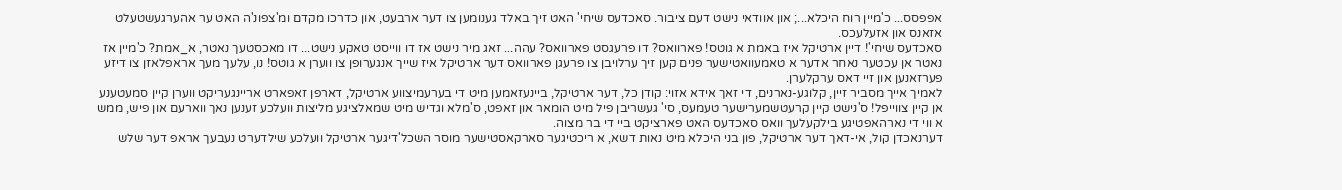אפפסס... כ'מיין רוח היכלא...; און אוודאי נישט דעם ציבור. סאכדעס שיחי' האט זיך באלד גענומען צו דער ארבעט, און כדרכו מקדם ומ'צפונ'ה האט ער אהערגעשטעלט אזאנס און אזעלעכס.
סאכדעס שיחי'! דיין ארטיקל איז באמת א גוטס! פארוואס? דו פרעגסט פארוואס? עהה... זאג מיר נישט אז דו ווייסט טאקע נישט... דו מאכסטעך נאטר, א_אמת? כ'מיין אז נאטר אן עכטער נאחר אדער א טאמעוואטישער פנים קען זיך ערלויבן צו פרעגן פארוואס דער ארטיקל איז שייך אנגערופן צו ווערן א גוטס! נו, עלעך מעך אראפלאזן צו דיזע פערזאנען און זיי דאס ערקלערן.
לאמיך אייך מסביר זיין, קלוגע-נארנים, די זאך אידא אזוי: קודן כל, דער ארטיקל, ביינעזאמען מיט די בערעמיצווע ארטיקל, דארפן זאפארט אריינגעריקט ווערן קיין סמעטענע אן קיין צווייפל! ס'נישט קיין קרעטשמערישער טעמעס, סי' געשריבן פיל מיט הומאר און זאפט, ס'מלא וגדיש מיט שמאלציגע מליצות וועלכע זענען נאך ווארעם און פיש, ממש א ווי די נארהאפטיגע בילקעלעך וואס סאכדעס האט פארציקט ביי די בר מצוה.
דערנאכדן קול, אי-דאך דער ארטיקל, פון בני היכלא מיט נאות דשא, א ריכטיגער סארקאסטישער מוסר השכל'דיגער ארטיקל וועלכע שילדערט נעבעך אראפ דער שלש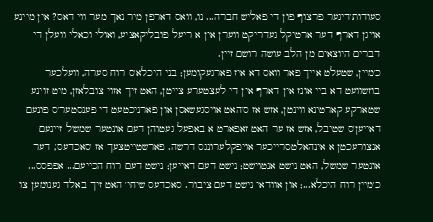סעודות'דיגער פרצוף פון די פאליש חברה... נו, וואס דארפן מיר נאך מער ווי דאס? אין מיינע אויגן דארף דער ארטיקל געדריקט ווערן אין א ריעל פובליקאציע, ואולי וכאלי וועלן די דברים היוצאים מן הלב עושה רושם זיין.
כ'מיין, שטעלט אייך פאר וואס דא איז פארגעקומען; בני היכלא'ס רוח סערה, וועלכער בוזשוועט דא ביי אונז אין דארף אין די לעצטערע צייטן, האט זיך אזוי צובלאזן, מיט זוינע שטארקע קארטינא ווינטן, אזש אז ס'האט אויסגעשאסן און פארניכטעט די פענסטער'ס פונעם דאייען'ס שטיבל, אזש אז ער האט זאפארט א באפעל געטוהן דעם אונטער שמש'ל זיינעם אנצורעכטן א אינהאלטסרייכער אויפקלערונגס דרשה. פארשטייטצעך אז 'סאכדעס', דער אונטער שמש'ל, האט נישט אנטוישט; נישט דעם דאייען; נישט דעם רוח הכייעם... אפפסס... כ'מיין רוח היכלא...; און אוודאי נישט דעם ציבור. סאכדעס שיחי' האט זיך באלד גענומען צו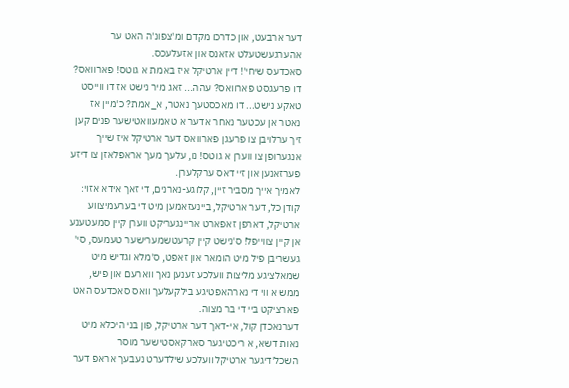דער ארבעט, און כדרכו מקדם ומ'צפונ'ה האט ער אהערגעשטעלט אזאנס און אזעלעכס.
סאכדעס שיחי'! דיין ארטיקל איז באמת א גוטס! פארוואס? דו פרעגסט פארוואס? עהה... זאג מיר נישט אז דו ווייסט טאקע נישט... דו מאכסטעך נאטר, א_אמת? כ'מיין אז נאטר אן עכטער נאחר אדער א טאמעוואטישער פנים קען זיך ערלויבן צו פרעגן פארוואס דער ארטיקל איז שייך אנגערופן צו ווערן א גוטס! נו, עלעך מעך אראפלאזן צו דיזע פערזאנען און זיי דאס ערקלערן.
לאמיך אייך מסביר זיין, קלוגע-נארנים, די זאך אידא אזוי: קודן כל, דער ארטיקל, ביינעזאמען מיט די בערעמיצווע ארטיקל, דארפן זאפארט אריינגעריקט ווערן קיין סמעטענע אן קיין צווייפל! ס'נישט קיין קרעטשמערישער טעמעס, סי' געשריבן פיל מיט הומאר און זאפט, ס'מלא וגדיש מיט שמאלציגע מליצות וועלכע זענען נאך ווארעם און פיש, ממש א ווי די נארהאפטיגע בילקעלעך וואס סאכדעס האט פארציקט ביי די בר מצוה.
דערנאכדן קול, אי-דאך דער ארטיקל, פון בני היכלא מיט נאות דשא, א ריכטיגער סארקאסטישער מוסר השכל'דיגער ארטיקל וועלכע שילדערט נעבעך אראפ דער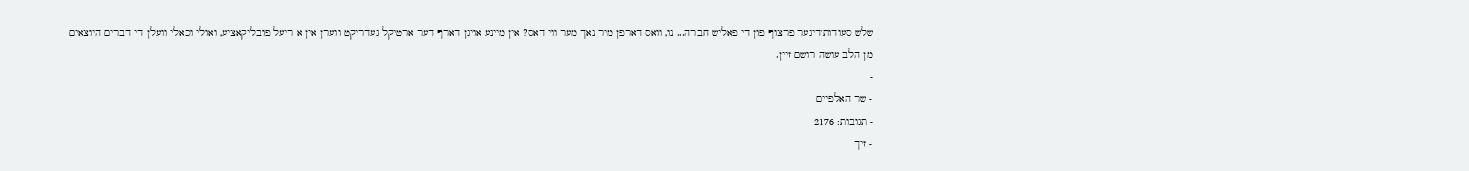שלש סעודות'דיגער פרצוף פון די פאליש חברה... נו, וואס דארפן מיר נאך מער ווי דאס? אין מיינע אויגן דארף דער ארטיקל געדריקט ווערן אין א ריעל פובליקאציע, ואולי וכאלי וועלן די דברים היוצאים מן הלב עושה רושם זיין.
-
- שר האלפיים
- תגובות: 2176
- זיך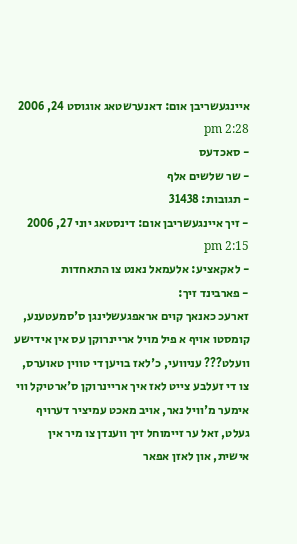איינגעשריבן אום: דאנערשטאג אוגוסט 24, 2006 2:28 pm
- סאכדעס
- שר שלשים אלף
- תגובות: 31438
- זיך איינגעשריבן אום: דינסטאג יוני 27, 2006 2:15 pm
- לאקאציע: אלעמאל נאנט צו התאחדות
- פארבינד זיך:
זארעכ כאנאך קוים אראפגעשלינגן ס'סמעטענע, קומסטו אויף א פיל מויל אריינרוקן עס אין אידישע וועלט??? עניוועי, כ'לאז בויען די טווין טאוערס, צו די זעלבע צייט לאז איך אריינרוקן ס'ארטיקל ווי אימער מ'וויל נאר, אויב מאכט עמיציר דערויף געלט, זאל ער זיימוחל זיך ווענדן צו מיר אין אישית, און לאזן אפאר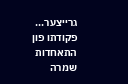גרייצער...
פקודתו פון התאחדות שמרה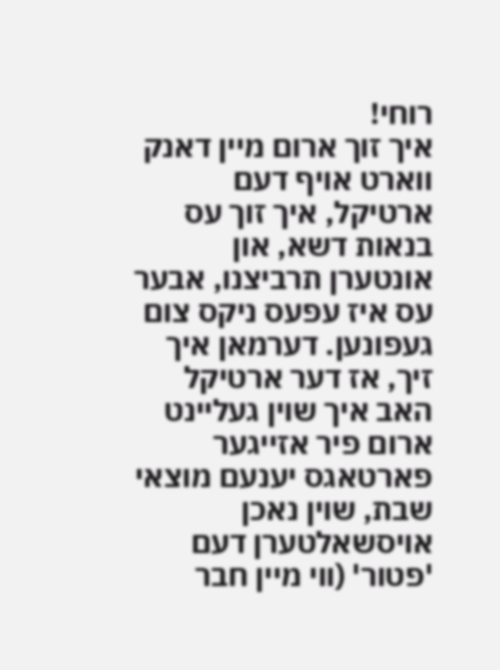רוחי!
איך זוך ארום מיין דאנק ווארט אויף דעם ארטיקל, איך זוך עס בנאות דשא, און אונטערן תרביצנו, אבער עס איז עפעס ניקס צום געפונען. דערמאן איך זיך, אז דער ארטיקל האב איך שוין געליינט ארום פיר אזייגער פארטאגס יענעם מוצאי שבת, שוין נאכן אויסשאלטערן דעם 'פטור' (ווי מיין חבר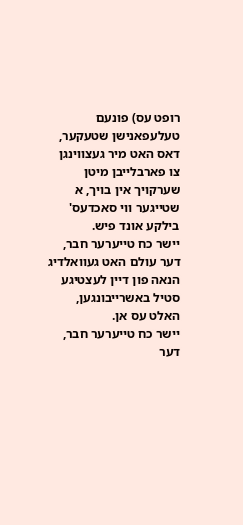רופט עס) פונעם טעלעפאנישן שטעקער, דאס האט מיר געצווינגן צו פארבלייבן מיטן שערקויך אין בויך, א שטייגער ווי סאכדעס' בילקע אונד פיש.
יישר כח טייערער חבר, דער עולם האט געוואלדיג הנאה פון דיין לעצטיגע סטיל באשרייבונגען, האלט עס אן.
יישר כח טייערער חבר, דער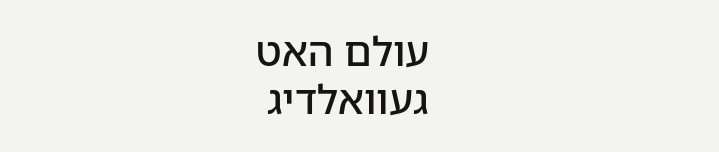עולם האט געוואלדיג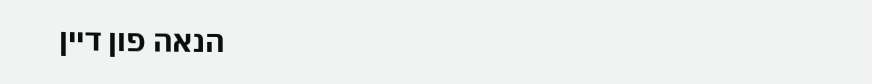הנאה פון דיין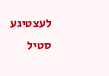לעצטיגע סטיל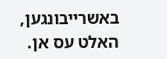באשרייבונגען, האלט עס אן.